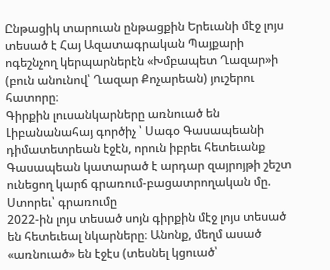Ընթացիկ տարուան ընթացքին Երեւանի մէջ լոյս տեսած է Հայ Ազատագրական Պայքարի ոգեշնչող կերպարներէն «Խմբապետ Ղազար»ի (բուն անունով՝ Ղազար Քոչարեան) յուշերու հատորը։
Գիրքին լուսանկարները առնուած են Լիբանանահայ գործիչ ՝ Սագօ Գասապեանի դիմատետրեան էջէն, որուն իբրեւ հետեւանք Գասապեան կատարած է արդար զայրոյթի շեշտ ունեցող կարճ գրառում-բացատրողական մը.
Ստորեւ՝ գրառումը
2022-ին լոյս տեսած սոյն գիրքին մէջ լոյս տեսած են հետեւեալ նկարները։ Անոնք, մեղմ ասած «առնուած» են էջէս (տեսնել կցուած՝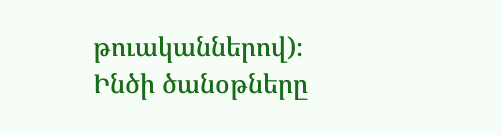թուականներով)։
Ինծի ծանօթները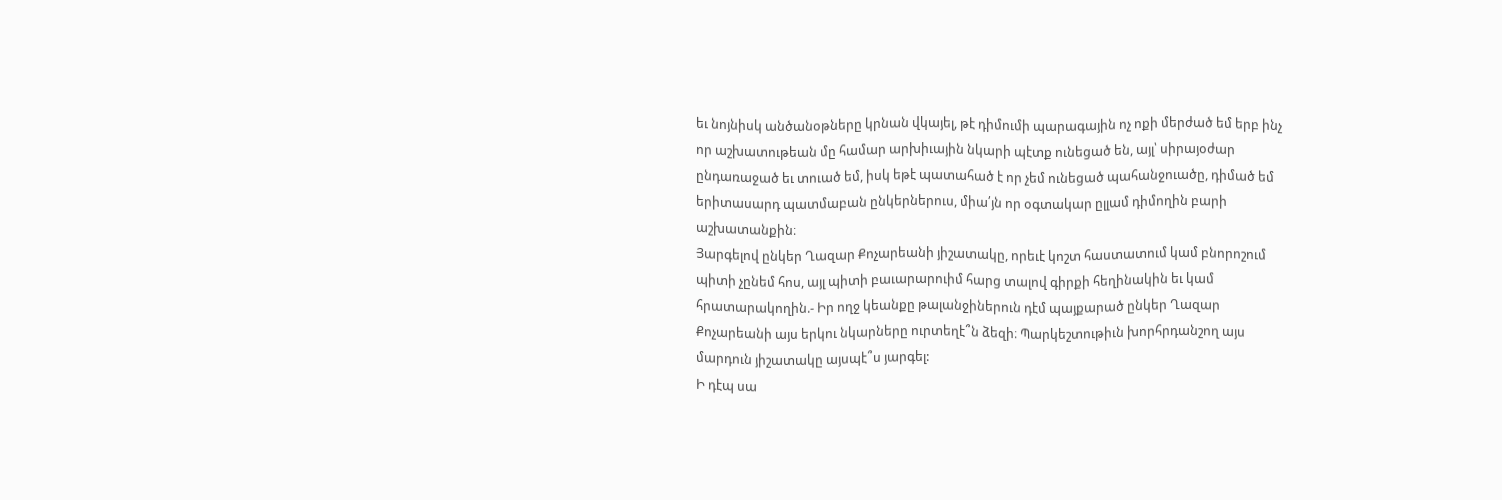եւ նոյնիսկ անծանօթները կրնան վկայել, թէ դիմումի պարագային ոչ ոքի մերժած եմ երբ ինչ որ աշխատութեան մը համար արխիւային նկարի պէտք ունեցած են, այլ՝ սիրայօժար ընդառաջած եւ տուած եմ, իսկ եթէ պատահած է որ չեմ ունեցած պահանջուածը, դիմած եմ երիտասարդ պատմաբան ընկերներուս, միա՛յն որ օգտակար ըլլամ դիմողին բարի աշխատանքին։
Յարգելով ընկեր Ղազար Քոչարեանի յիշատակը, որեւէ կոշտ հաստատում կամ բնորոշում պիտի չընեմ հոս, այլ պիտի բաւարարուիմ հարց տալով գիրքի հեղինակին եւ կամ հրատարակողին.- Իր ողջ կեանքը թալանջիներուն դէմ պայքարած ընկեր Ղազար Քոչարեանի այս երկու նկարները ուրտեղէ՞ն ձեզի։ Պարկեշտութիւն խորհրդանշող այս մարդուն յիշատակը այսպէ՞ս յարգել:
Ի դէպ սա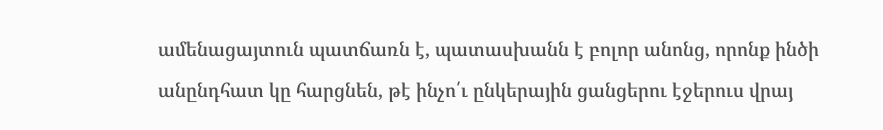ամենացայտուն պատճառն է, պատասխանն է բոլոր անոնց, որոնք ինծի անընդհատ կը հարցնեն, թէ ինչո՛ւ ընկերային ցանցերու էջերուս վրայ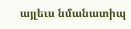այլեւս նմանատիպ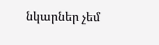նկարներ չեմ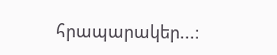հրապարակեր...։